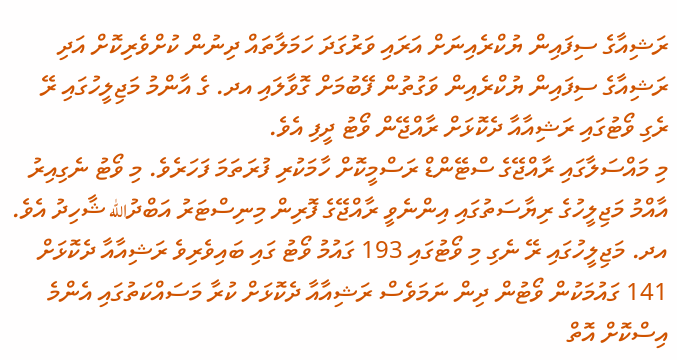ރަޝިއާގެ ސިފައިން ޔުކްރެއިނަށް އަރައި ވަރުގަދަ ހަމަލާތައް ދިނުން ކުށްވެރިކޮށް އަދި ރަޝިއާގެ ސިފައިން ޔުކްރެއިން ވަގުތުން ފޭބުމަށް ގޮވާލައި އދ. ގެ އާންމު މަޖިލީހުގައި ރޭ ރެގި ވޯޓުގައި ރަޝިއާއާ ދެކޮޅަށް ރާއްޖޭން ވޯޓު ދީފި އެވެ.
މި މައްސަލާގައި ރާއްޖޭގެ ސްޓޭންޑް ރަސްމީކޮށް ހާމަކުރި ފުރަތަމަ ފަހަރެވެ. މި ވޯޓު ނެގިއިރު އާއްމު މަޖިލީހުގެ ރިޔާސަތުގައި އިންނެވީ ރާއްޖޭގެ ފޮރިން މިނިސްޓަރު އަބްދުالله ޝާހިދު އެވެ.
އދ. މަޖިލީހުގައި ރޭ ނެގި މި ވޯޓުގައި 193 ގައުމު ވޯޓު ގައި ބައިވެރިވެ ރަޝިއާއާ ދެކޮޅަށް 141 ގައުމަކުން ވޯޓުން ދިން ނަމަވެސް ރަޝިއާއާ ދެކޮޅަށް ކުރާ މަސައްކަތުގައި އެންމެ އިސްކޮށް އޮތް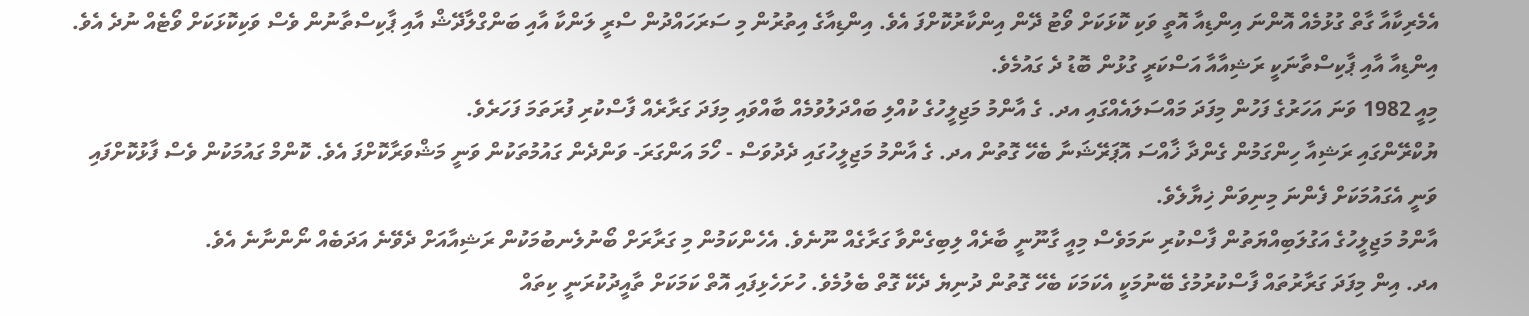އެމެރިކާއާ ގާތް ގުޅުމެއް އޮންނަ އިންޑިއާ އޮތީ ވަކި ކޮޅަކަށް ވޯޓު ދޭން އިންކާރުކޮށްފަ އެވެ. އިންޑިއާގެ އިތުރުން މި ސަރަހައްދުން ސްރީ ލަންކާ އާއި ބަންގްލާދޭޝް އާއި ޕާކިސްތާނުން ވެސް ވަކިކޮޅަކަށް ވޯޓެއް ނުދެ އެވެ.
އިންޑިއާ އާއި ޕާކިސްތާނަކީ ރަޝިއާއާ އަސްކަރީ ގުޅުން ބޮޑު ދެ ގައުމެވެ.
މިއީ 1982 ވަނަ އަހަރުގެ ފަހުން މިފަދަ މައްސަލައެއްގައި އދ. ގެ އާންމު މަޖިލީހުގެ ކުއްލި ބައްދަލުވުމެއް ބާއްވައި މިފަދަ ގަރާރެއް ފާސްކުރި ފުރަތަމަ ފަހަރެވެ.
ޔުކްރޭންގައި ރަޝިއާ ހިންގަމުން ގެންދާ ޚާއްސަ އޮޕަރޭޝަނާ ބެހޭ ގޮތުން އދ. ގެ އާންމު މަޖިލީހުގައި ދެދުވަސް - ހޯމަ އަންގަރަ- ވަންދެން ގައުމުތަކުން ވަނީ މަޝްވަރާކޮށްފަ އެވެ. ކޮންމް ގައުމަކުން ވެސް ފާޅުކޮށްފައި ވަނީ އެގައުމަކަށް ފެންނަ މިނިވަން ޚިޔާލެވެ.
އާންމު މަޖިލީހުގެ އަގުލަބިއްޔަތުން ފާސްކުރި ނަމަވެސް މިއީ ގާނޫނީ ބާރެއް ލިބިގެންވާ ގަރާގެއް ނޫނެވެ. އެހެންކަމުން މި ގަރާރަށް ބޯނުލެނބުމަކުން ރަޝިއާއަށް ދެވޭނެ އަދަބެއް ނޯންނާނެ އެވެ.
އދ. އިން މިފަދަ ގަރާރުތައް ފާސްކުރުމުގެ ބޭނުމަކީ އެކަމަކަ ބެހޭ ގޮތުން ދުނިޔެ ދެކޭ ގޮތް ބެލުމެވެ. ހުށަހެޅިފައި އޮތް ކަމަކަށް ތާއީދުކުރަނީ ކިތައް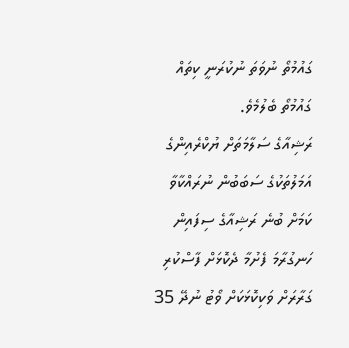ގައުމުތޯ ނުވަތަ ނުކުރަނީ ކިތައް ގައުމުތޯ ބެލުމެވެ.
ރަޝިއާގެ ސަލާމަތަށް ޔުކްރެއިންގެ އަމަލުތަކުގެ ސަބަބުން ނުރައްކާވާ ކަމަށް ބުނެ ރަޝިއާގެ ސިފައިން ހަނގުރާމަ ފެށުމާ ދެކޮޅަށް ފާސްކުރި ގަރާރަށް ވަކިކޮޅަކަށް ވޯޓު ނުދޭ 35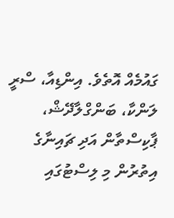ގައުމެއް އޮތެވެ. އިންޑިއާ، ސްރީ ލަންކާ، ބަންގްލާދޭޝް، ޕާކިސްތާން އަދި ޗައިނާގެ އިތުރުން މި ލިސްޓުގައި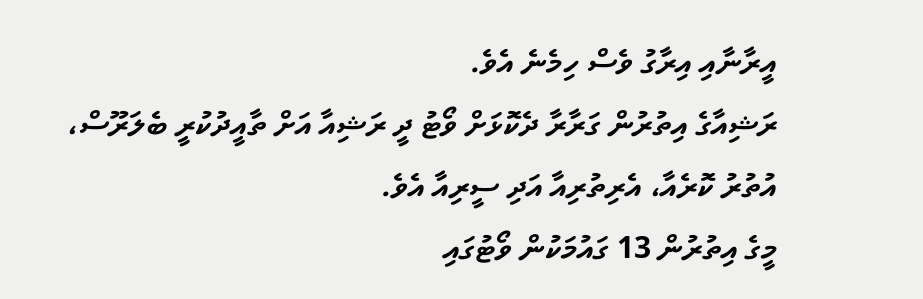އީރާނާއި އިރާގު ވެސް ހިމެނެ އެވެ.
ރަޝިއާގެ އިތުރުން ގަރާރާ ދެކޮޅަށް ވޯޓު ދީ ރަޝިއާ އަށް ތާއީދުކުރީ ބެލަރޫސް، އުތުރު ކޮރެއާ، އެރިތުރިއާ އަދި ސީރިއާ އެވެ.
މީގެ އިތުރުން 13 ގައުމަކުން ވޯޓުގައި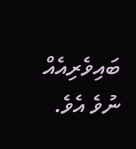ބައިވެރިއެއް ނުވެ އެވެ.